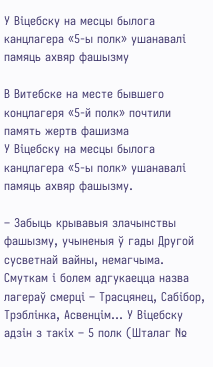У Віцебску на месцы былога канцлагера «5-ы полк» ушанавалі памяць ахвяр фашызму

В Витебске на месте бывшего концлагеря «5-й полк» почтили память жертв фашизма
У Віцебску на месцы былога канцлагера «5-ы полк» ушанавалі памяць ахвяр фашызму.

– Забыць крывавыя злачынствы фашызму, учыненыя ў гады Другой сусветнай вайны, немагчыма. Смуткам і болем адгукаецца назва лагераў смерці – Трасцянец, Сабібор, Трэблінка, Асвенцім... У Віцебску адзін з такіх – 5 полк (Шталаг №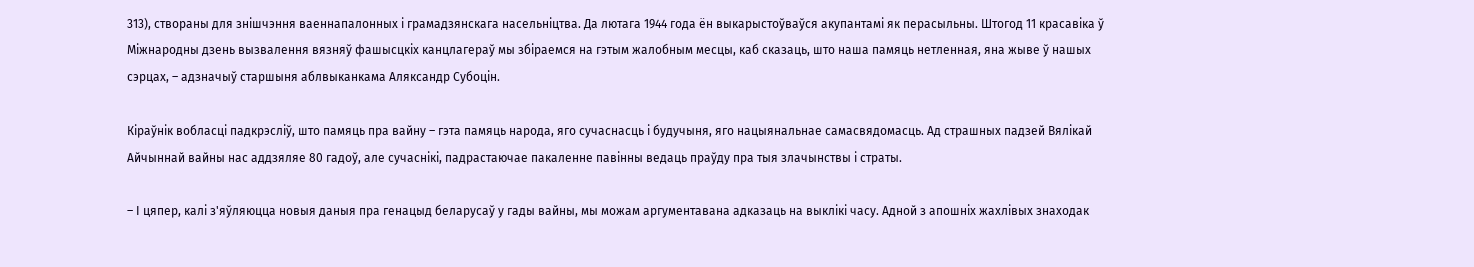313), створаны для знішчэння ваеннапалонных і грамадзянскага насельніцтва. Да лютага 1944 года ён выкарыстоўваўся акупантамі як перасыльны. Штогод 11 красавіка ў Міжнародны дзень вызвалення вязняў фашысцкіх канцлагераў мы збіраемся на гэтым жалобным месцы, каб сказаць, што наша памяць нетленная, яна жыве ў нашых сэрцах, – адзначыў старшыня аблвыканкама Аляксандр Субоцін.

Кіраўнік вобласці падкрэсліў, што памяць пра вайну – гэта памяць народа, яго сучаснасць і будучыня, яго нацыянальнае самасвядомасць. Ад страшных падзей Вялікай Айчыннай вайны нас аддзяляе 80 гадоў, але сучаснікі, падрастаючае пакаленне павінны ведаць праўду пра тыя злачынствы і страты.

– І цяпер, калі з'яўляюцца новыя даныя пра генацыд беларусаў у гады вайны, мы можам аргументавана адказаць на выклікі часу. Адной з апошніх жахлівых знаходак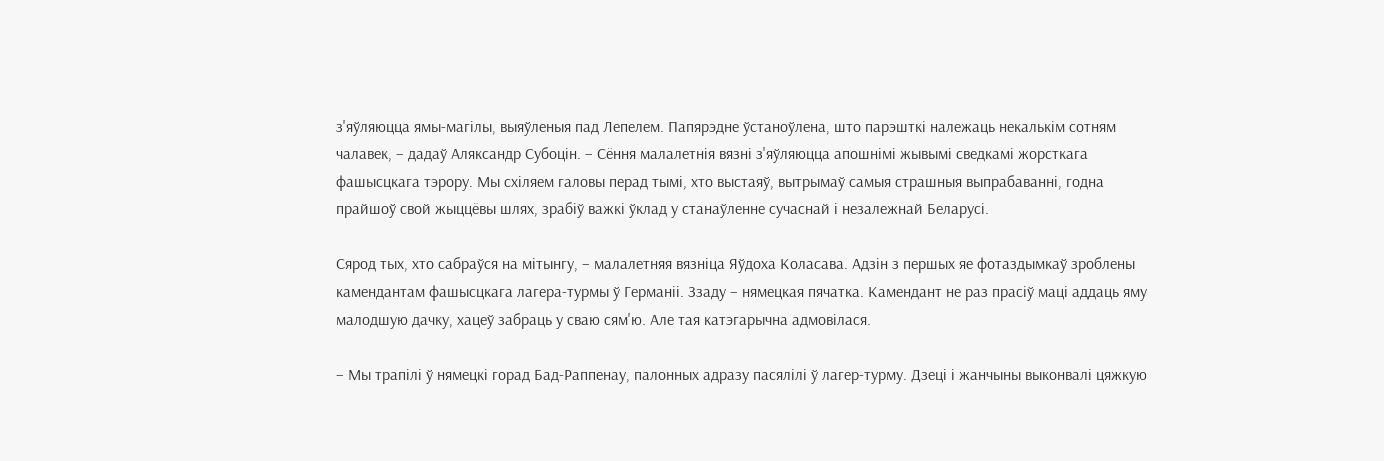з'яўляюцца ямы-магілы, выяўленыя пад Лепелем. Папярэдне ўстаноўлена, што парэшткі належаць некалькім сотням чалавек, – дадаў Аляксандр Субоцін. – Сёння малалетнія вязні з'яўляюцца апошнімі жывымі сведкамі жорсткага фашысцкага тэрору. Мы схіляем галовы перад тымі, хто выстаяў, вытрымаў самыя страшныя выпрабаванні, годна прайшоў свой жыццёвы шлях, зрабіў важкі ўклад у станаўленне сучаснай і незалежнай Беларусі.

Сярод тых, хто сабраўся на мітынгу, – малалетняя вязніца Яўдоха Коласава. Адзін з першых яе фотаздымкаў зроблены камендантам фашысцкага лагера-турмы ў Германіі. Ззаду – нямецкая пячатка. Камендант не раз прасіў маці аддаць яму малодшую дачку, хацеў забраць у сваю сям'ю. Але тая катэгарычна адмовілася.

– Мы трапілі ў нямецкі горад Бад-Раппенау, палонных адразу пасялілі ў лагер-турму. Дзеці і жанчыны выконвалі цяжкую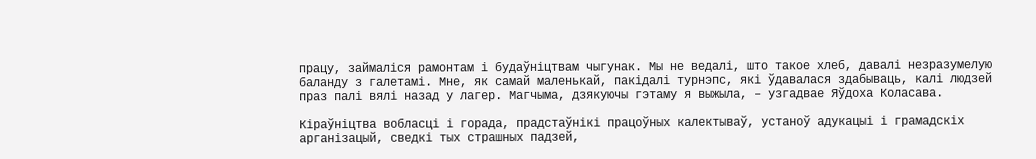працу, займаліся рамонтам і будаўніцтвам чыгунак. Мы не ведалі, што такое хлеб, давалі незразумелую баланду з галетамі. Мне, як самай маленькай, пакідалі турнэпс, які ўдавалася здабываць, калі людзей праз палі вялі назад у лагер. Магчыма, дзякуючы гэтаму я выжыла, – узгадвае Яўдоха Коласава.

Кіраўніцтва вобласці і горада, прадстаўнікі працоўных калектываў, устаноў адукацыі і грамадскіх арганізацый, сведкі тых страшных падзей,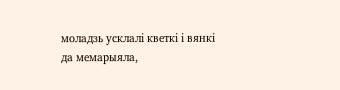моладзь усклалі кветкі і вянкі да мемарыяла,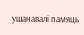ушанавалі памяць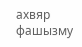ахвяр фашызму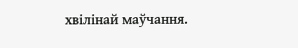хвілінай маўчання.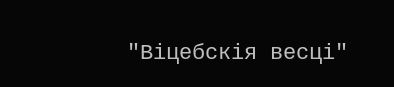"Віцебскія весці"